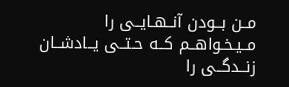مــن بــودن آنــهـایــی را مــیـخـواهــم کــه حـتــی یــادشــان زنــدگــی را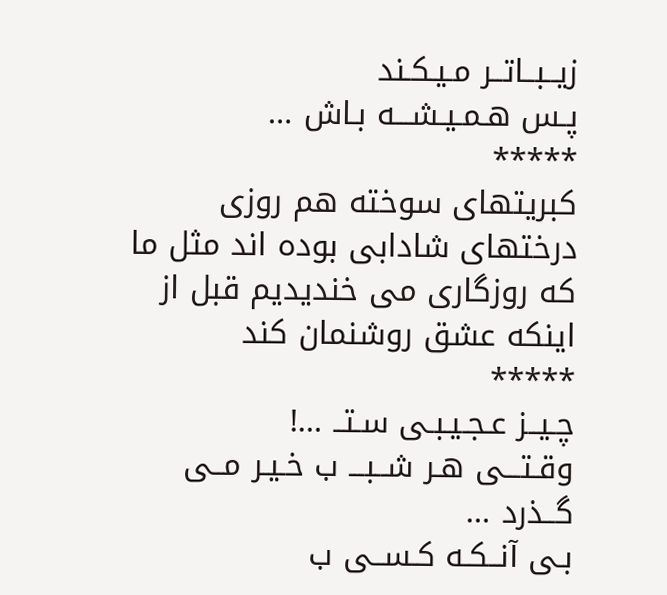زیــبــاتــر مـیـکـند
پـس هـمـیـشـــه بـاش …
*****
کبریتهای سوخته هم روزی درختهای شادابی بوده اند مثل ما که روزگاری می خندیدیم قبل از اینکه عشق روشنمان کند
*****
چـیــز عـجـیـبـی سـتــ …!
وقـتـــی هـر شــبـــ ب خـیـر مــی گــذرد …
بـی آنــکـه کـســی ب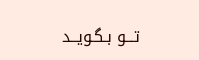تـــو بـگـویــد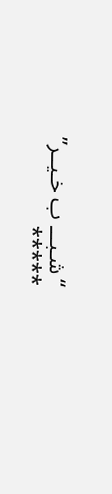“شـبـــ ب خـیــر”
*****